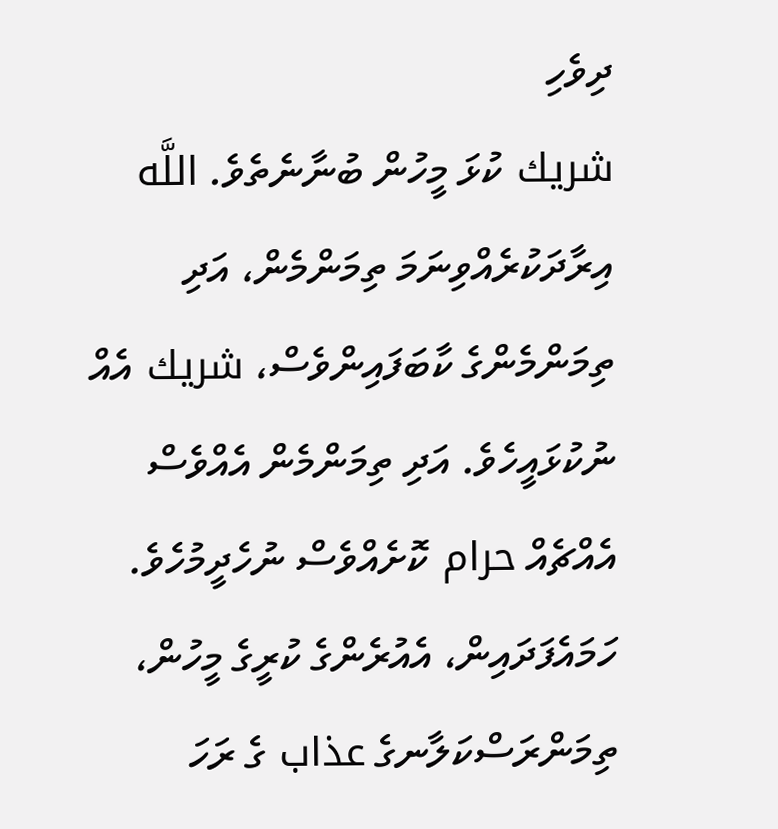ދިވެހި
شريك ކުޅަ މީހުން ބުނާނެތެވެ. اللَّه އިރާދަކުރެއްވިނަމަ ތިމަންމެން، އަދި ތިމަންމެންގެ ކާބަފައިންވެސް، شريك އެއް ނުކުޅައީހެވެ. އަދި ތިމަންމެން އެއްވެސް އެއްޗެއް حرام ކޮށެއްވެސް ނުހެދީމުހެވެ. ހަމައެފަދައިން، އެއުރެންގެ ކުރީގެ މީހުން، ތިމަންރަސްކަލާނގެ عذاب ގެ ރަހަ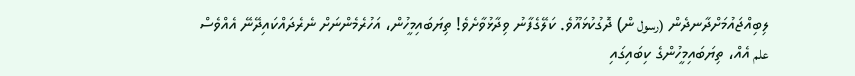ލިބިއްޖައުމަށްދާނދެން (رسول ން) ދޮގުކުޅައޫވެ. ކަލޭގެފާނު ވިދާޅުވާށެވެ! ތިޔަބައިމީހުން، އަހުރެމެންނަށް ނެރެދައްކައިދޭނޭ އެއްވެސް علم އެއް، ތިޔަބައިމީހުންގެ ކިބައިގައި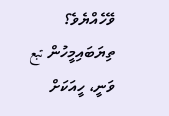ވޭހެއްޔެވެ؟ ތިޔަބައިމީހުން تبع ވަނީ، ހީއަކަށް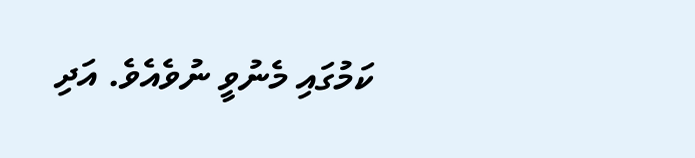ކަމުގައި މެނުވީ ނުވެއެވެ. އަދި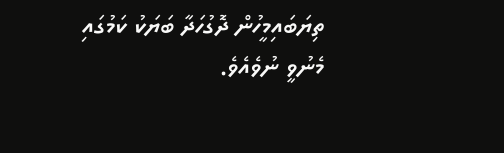ތިޔަބައިމީހުން ދޮގުހަދާ ބަޔަކު ކަމުގައި މެނުވީ ނުވެއެވެ.